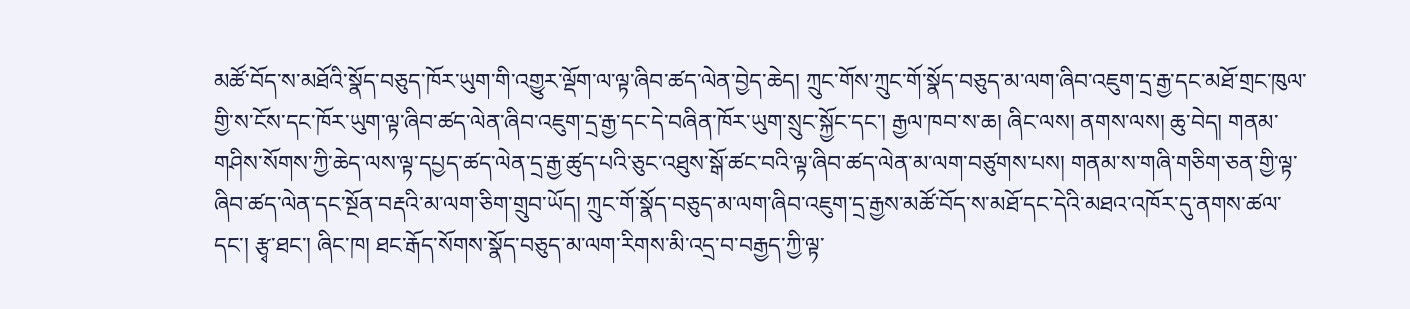མཚོ་བོད་ས་མཐོའི་སྣོད་བཅུད་ཁོར་ཡུག་གི་འགྱུར་ལྡོག་ལ་ལྟ་ཞིབ་ཚད་ལེན་བྱེད་ཆེད། ཀྲུང་གོས་ཀྲུང་གོ་སྣོད་བཅུད་མ་ལག་ཞིབ་འཇུག་དྲ་རྒྱ་དང་མཐོ་གྲང་ཁུལ་གྱི་ས་ངོས་དང་ཁོར་ཡུག་ལྟ་ཞིབ་ཚད་ལེན་ཞིབ་འཇུག་དྲ་རྒྱ་དང་དེ་བཞིན་ཁོར་ཡུག་སྲུང་སྐྱོང་དང་། རྒྱལ་ཁབ་ས་ཆ། ཞིང་ལས། ནགས་ལས། ཆུ་བེད། གནམ་གཤིས་སོགས་ཀྱི་ཆེད་ལས་ལྟ་དཔྱད་ཚད་ལེན་དྲ་རྒྱ་ཚུད་པའི་ཅུང་འཐུས་སྒོ་ཚང་བའི་ལྟ་ཞིབ་ཚད་ལེན་མ་ལག་བཙུགས་པས། གནམ་ས་གཞི་གཅིག་ཅན་གྱི་ལྟ་ཞིབ་ཚད་ལེན་དང་སྔོན་བརྡའི་མ་ལག་ཅིག་གྲུབ་ཡོད། ཀྲུང་གོ་སྣོད་བཅུད་མ་ལག་ཞིབ་འཇུག་དྲ་རྒྱས་མཚོ་བོད་ས་མཐོ་དང་དེའི་མཐའ་འཁོར་དུ་ནགས་ཚལ་དང་། རྩྭ་ཐང་། ཞིང་ཁ། ཐང་རྒོད་སོགས་སྣོད་བཅུད་མ་ལག་རིགས་མི་འདྲ་བ་བརྒྱད་ཀྱི་ལྟ་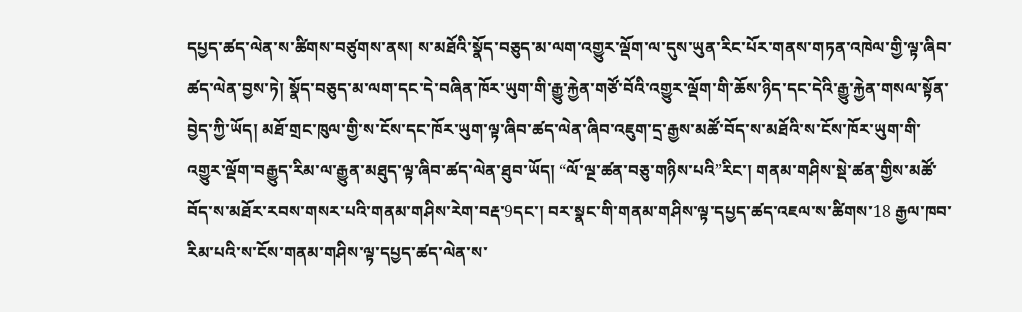དཔྱད་ཚད་ལེན་ས་ཚིགས་བཙུགས་ནས། ས་མཐོའི་སྣོད་བཅུད་མ་ལག་འགྱུར་ལྡོག་ལ་དུས་ཡུན་རིང་པོར་གནས་གཏན་འཁེལ་གྱི་ལྟ་ཞིབ་ཚད་ལེན་བྱས་ཏེ། སྣོད་བཅུད་མ་ལག་དང་དེ་བཞིན་ཁོར་ཡུག་གི་རྒྱུ་རྐྱེན་གཙོ་བོའི་འགྱུར་ལྡོག་གི་ཆོས་ཉིད་དང་དེའི་རྒྱུ་རྐྱེན་གསལ་སྟོན་བྱེད་ཀྱི་ཡོད། མཐོ་གྲང་ཁུལ་གྱི་ས་ངོས་དང་ཁོར་ཡུག་ལྟ་ཞིབ་ཚད་ལེན་ཞིབ་འཇུག་དྲ་རྒྱས་མཚོ་བོད་ས་མཐོའི་ས་ངོས་ཁོར་ཡུག་གི་འགྱུར་ལྡོག་བརྒྱུད་རིམ་ལ་རྒྱུན་མཐུད་ལྟ་ཞིབ་ཚད་ལེན་ཐུབ་ཡོད། “ལོ་ལྔ་ཚན་བཅུ་གཉིས་པའི”རིང་། གནམ་གཤིས་སྡེ་ཚན་གྱིས་མཚོ་བོད་ས་མཐོར་རབས་གསར་པའི་གནམ་གཤིས་རེག་བརྡ་9དང་། བར་སྣང་གི་གནམ་གཤིས་ལྟ་དཔྱད་ཚད་འཇལ་ས་ཚིགས་18 རྒྱལ་ཁབ་རིམ་པའི་ས་ངོས་གནམ་གཤིས་ལྟ་དཔྱད་ཚད་ལེན་ས་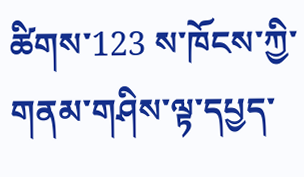ཚིགས་123 ས་ཁོངས་ཀྱི་གནམ་གཤིས་ལྟ་དཔྱད་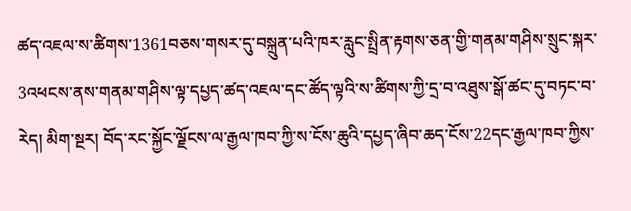ཚད་འཇལ་ས་ཚིགས་1361བཅས་གསར་དུ་བསྐྲུན་པའི་ཁར་རླུང་སྤྲིན་རྟགས་ཅན་གྱི་གནམ་གཤིས་སྲུང་སྐར་3འཕངས་ནས་གནམ་གཤིས་ལྟ་དཔྱད་ཚད་འཇལ་དང་ཚོད་ལྟའི་ས་ཚིགས་ཀྱི་དྲ་བ་འཐུས་སྒོ་ཚང་དུ་བཏང་བ་རེད། མིག་སྔར། བོད་རང་སྐྱོང་ལྗོངས་ལ་རྒྱལ་ཁབ་ཀྱི་ས་ངོས་ཆུའི་དཔྱད་ཞིབ་ཆད་ངོས་22དང་རྒྱལ་ཁབ་ཀྱིས་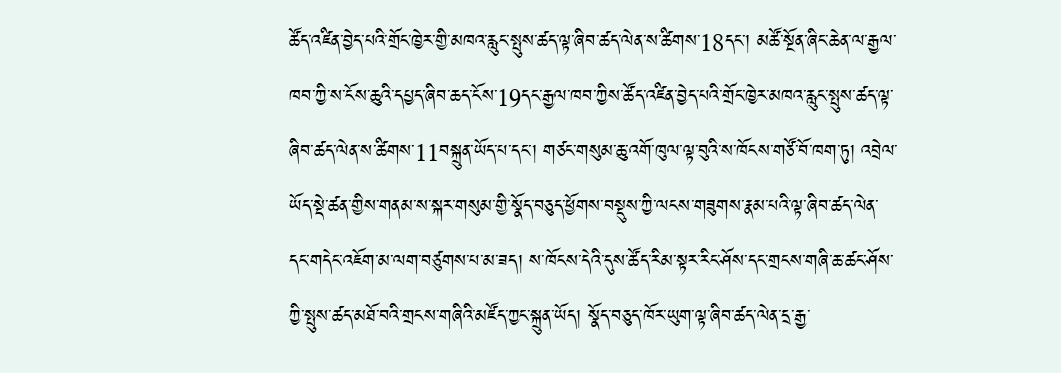ཚོད་འཛིན་བྱེད་པའི་གྲོང་ཁྱེར་གྱི་མཁའ་རླུང་སྤུས་ཚད་ལྟ་ཞིབ་ཚད་ལེན་ས་ཚིགས་18དང་། མཚོ་སྔོན་ཞིང་ཆེན་ལ་རྒྱལ་ཁབ་ཀྱི་ས་ངོས་ཆུའི་དཔྱད་ཞིབ་ཆད་ངོས་19དང་རྒྱལ་ཁབ་ཀྱིས་ཚོད་འཛིན་བྱེད་པའི་གྲོང་ཁྱེར་མཁའ་རླུང་སྤུས་ཚད་ལྟ་ཞིབ་ཚད་ལེན་ས་ཚིགས་11བསྐྲུན་ཡོད་པ་དང་། གཙང་གསུམ་ཆུ་འགོ་ཁུལ་ལྟ་བུའི་ས་ཁོངས་གཙོ་བོ་ཁག་ཏུ། འབྲེལ་ཡོད་སྡེ་ཚན་གྱིས་གནམ་ས་སྐར་གསུམ་གྱི་སྣོད་བཅུད་ཕྱོགས་བསྡུས་ཀྱི་ལངས་གཟུགས་རྣམ་པའི་ལྟ་ཞིབ་ཚད་ལེན་དང་གདེང་འཇོག་མ་ལག་བཙུགས་པ་མ་ཟད། ས་ཁོངས་དེའི་དུས་ཚོད་རིམ་སྟར་རིང་ཤོས་དང་གྲངས་གཞི་ཆ་ཚང་ཤོས་ཀྱི་སྤུས་ཚད་མཐོ་བའི་གྲངས་གཞིའི་མཛོད་ཀྱང་སྐྲུན་ཡོད། སྣོད་བཅུད་ཁོར་ཡུག་ལྟ་ཞིབ་ཚད་ལེན་དྲ་རྒྱ་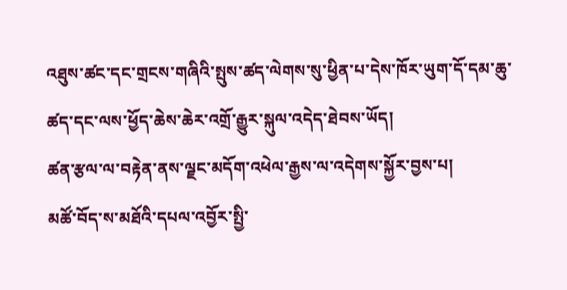འཐུས་ཚང་དང་གྲངས་གཞིའི་སྤུས་ཚད་ལེགས་སུ་ཕྱིན་པ་དེས་ཁོར་ཡུག་དོ་དམ་ཆུ་ཚད་དང་ལས་ཕྱོད་ཆེས་ཆེར་འགྲོ་རྒྱུར་སྐུལ་འདེད་ཐེབས་ཡོད།
ཚན་རྩལ་ལ་བརྟེན་ནས་ལྗང་མདོག་འཕེལ་རྒྱས་ལ་འདེགས་སྐྱོར་བྱས་པ།
མཚོ་བོད་ས་མཐོའི་དཔལ་འབྱོར་སྤྱི་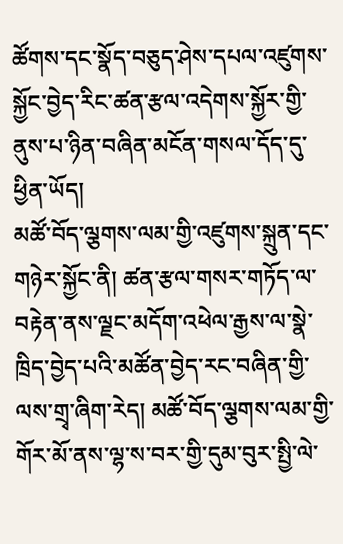ཚོགས་དང་སྣོད་བཅུད་ཤེས་དཔལ་འཛུགས་སྐྱོང་བྱེད་རིང་ཚན་རྩལ་འདེགས་སྐྱོར་གྱི་ནུས་པ་ཉིན་བཞིན་མངོན་གསལ་དོད་དུ་ཕྱིན་ཡོད།
མཚོ་བོད་ལྕགས་ལམ་གྱི་འཛུགས་སྐྲུན་དང་གཉེར་སྐྱོང་ནི། ཚན་རྩལ་གསར་གཏོད་ལ་བརྟེན་ནས་ལྗང་མདོག་འཕེལ་རྒྱས་ལ་སྣེ་ཁྲིད་བྱེད་པའི་མཚོན་བྱེད་རང་བཞིན་གྱི་ལས་གྲྭ་ཞིག་རེད། མཚོ་བོད་ལྕགས་ལམ་གྱི་གོར་མོ་ནས་ལྷ་ས་བར་གྱི་དུམ་བུར་སྤྱི་ལེ་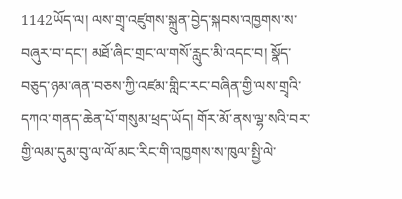1142ཡོད་ལ། ལས་གྲྭ་འཛུགས་སྐྲུན་བྱེད་སྐབས་འཁྱགས་ས་བཞུར་བ་དང་། མཐོ་ཞིང་གྲང་ལ་གསོ་རླུང་མི་འདང་བ། སྣོད་བཅུད་ཉམ་ཞན་བཅས་ཀྱི་འཛམ་གླིང་རང་བཞིན་གྱི་ལས་གྲྭའི་དཀའ་གནད་ཆེན་པོ་གསུམ་ཕྲད་ཡོད། གོར་མོ་ནས་ལྷ་སའི་བར་གྱི་ལམ་དུམ་བུ་ལ་ལོ་མང་རིང་གི་འཁྱགས་ས་ཁུལ་སྤྱི་ལེ་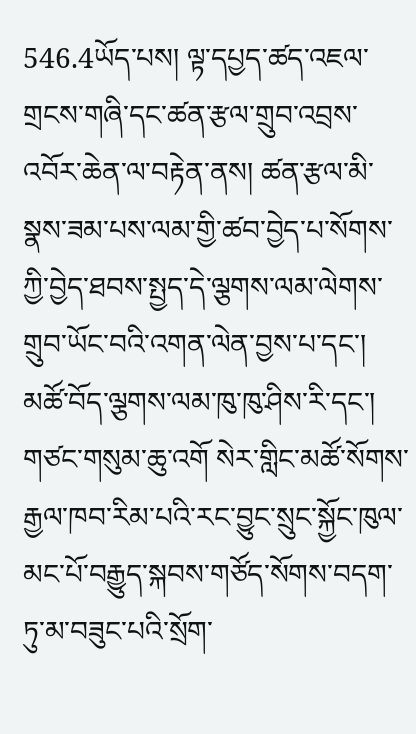546.4ཡོད་པས། ལྟ་དཔྱད་ཚད་འཇལ་གྲངས་གཞི་དང་ཚན་རྩལ་གྲུབ་འབྲས་འབོར་ཆེན་ལ་བརྟེན་ནས། ཚན་རྩལ་མི་སྣས་ཟམ་པས་ལམ་གྱི་ཚབ་བྱེད་པ་སོགས་ཀྱི་བྱེད་ཐབས་སྤྱད་དེ་ལྕགས་ལམ་ལེགས་གྲུབ་ཡོང་བའི་འགན་ལེན་བྱས་པ་དང་། མཚོ་བོད་ལྕགས་ལམ་ཁུ་ཁུ་ཤིས་རི་དང་། གཙང་གསུམ་ཆུ་འགོ སེར་གླིང་མཚོ་སོགས་རྒྱལ་ཁབ་རིམ་པའི་རང་བྱུང་སྲུང་སྐྱོང་ཁུལ་མང་པོ་བརྒྱུད་སྐབས་གཙོད་སོགས་བདག་ཏུ་མ་བཟུང་པའི་སྲོག་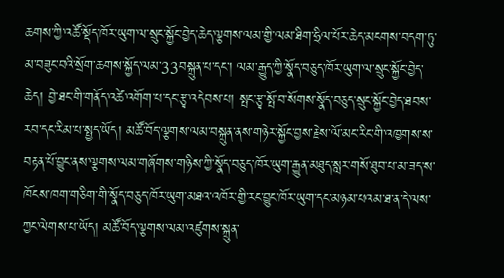ཆགས་ཀྱི་འཚོ་སྡོད་ཁོར་ཡུག་ལ་སྲུང་སྐྱོང་བྱེད་ཆེད་ལྕགས་ལམ་གྱི་ལམ་ཐིག་ཧྲིལ་པོར་ཆེད་མངགས་བདག་ཏུ་མ་བཟུང་བའི་སྲོག་ཆགས་སྐྱོད་ལམ་33བསྐྲུན་པ་དང་། ལམ་རྒྱུད་ཀྱི་སྣོད་བཅུད་ཁོར་ཡུག་ལ་སྲུང་སྐྱོང་བྱེད་ཆེད། བྱེ་ཐང་གི་གནོད་འཚེ་འགོག་པ་དང་རྩྭ་འདེབས་པ། སྤང་རྩྭ་སྤོ་བ་སོགས་སྣོད་བཅུད་སྲུང་སྐྱོང་བྱེད་ཐབས་རབ་དང་རིམ་པ་སྤྱད་ཡོད། མཚོ་བོད་ལྕགས་ལམ་བསྐྲུན་ནས་གཉེར་སྐྱོང་བྱས་རྗེས་ལོ་མང་རིང་གི་འཁྱགས་ས་བརྟན་པོ་བྱུང་ནས་ལྕགས་ལམ་གཞོགས་གཉིས་ཀྱི་སྣོད་བཅུད་ཁོར་ཡུག་རྒྱུན་མཐུད་སླར་གསོ་ཐུབ་པ་མ་ཟད་ས་ཁོངས་ཁག་གཅིག་གི་སྣོད་བཅུད་ཁོར་ཡུག་མཐའ་འཁོར་གྱི་རང་བྱུང་ཁོར་ཡུག་དང་མཉམ་པའམ་ཐ་ན་དེ་ལས་ཀྱང་ལེགས་པ་ཡོད། མཚོ་བོད་ལྕགས་ལམ་འཛུགས་སྐྲུན་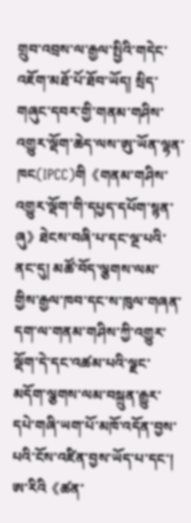གྲུབ་འབྲས་ལ་རྒྱལ་སྤྱིའི་གདེང་འཇོག་མཐོ་པོ་ཐོབ་ཡོད། སྲིད་གཞུང་དབར་གྱི་གནམ་གཤིས་འགྱུར་ལྡོག་ཆེད་ལས་ཨུ་ཡོན་ལྷན་ཁང(IPCC)གི《གནམ་གཤིས་འགྱུར་ལྡོག་གི་དཔྱད་དཔོག་སྙན་ཞུ》ཐེངས་བཞི་པ་དང་ལྔ་པའི་ནང་དུ། མཚོ་བོད་ལྕགས་ལམ་གྱིས་རྒྱལ་ཁབ་དང་ས་ཁུལ་གཞན་དག་ལ་གནམ་གཤིས་ཀྱི་འགྱུར་ལྡོག་དེ་དང་འཚམ་པའི་ལྗང་མདོག་ལྕགས་ལམ་བསྐྲུན་རྒྱུར་དཔེ་གཞི་ཡག་པོ་མཁོ་འདོན་བྱས་པའི་ངོས་འཛིན་བྱས་ཡོད་པ་དང་། ཨ་རིའི《ཚན་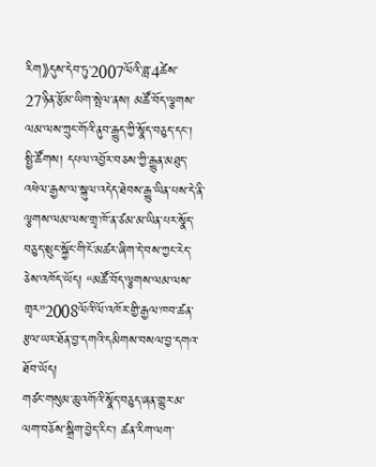རིག》དུས་དེབ་ཏུ་2007ལོའི་ཟླ་4ཚེས་27ཉིན་རྩོམ་ཡིག་སྤེལ་ནས། མཚོ་བོད་ལྕགས་ལམ་ལས་ཀྲུང་གོའི་ནུབ་རྒྱུད་ཀྱི་སྣོད་བཅུད་དང་། སྤྱི་ཚོགས། དཔལ་འབྱོར་བཅས་ཀྱི་རྒྱུན་མཐུད་འཕེལ་རྒྱས་ལ་སྐུལ་འདེད་ཐེབས་རྒྱུ་ཡིན་པས་དེ་ནི་ལྕགས་ལམ་ལས་གྲྭ་ཁོ་ན་ཙམ་མ་ཡིན་པར་སྣོད་བཅུད་སྲུང་སྐྱོང་གི་ངོ་མཚར་ཞིག་དེ་བས་ཀྱང་རེད་ཅེས་འཁོད་ཡོད། “མཚོ་བོད་ལྕགས་ལམ་ལས་གྲྭར”2008ལོའི་ལོ་འཁོར་གྱི་རྒྱལ་ཁབ་ཚན་རྩལ་ཡར་ཐོན་བྱ་དགའི་དམིགས་བསལ་བྱ་དགའ་ཐོབ་ཡོད།
གཙང་གསུམ་ཆུ་འགོའི་སྣོད་བཅུད་ཞན་གྱུར་མ་ལག་བཅོས་སྒྲིག་བྱེད་རིང་། ཚན་རིག་ལག་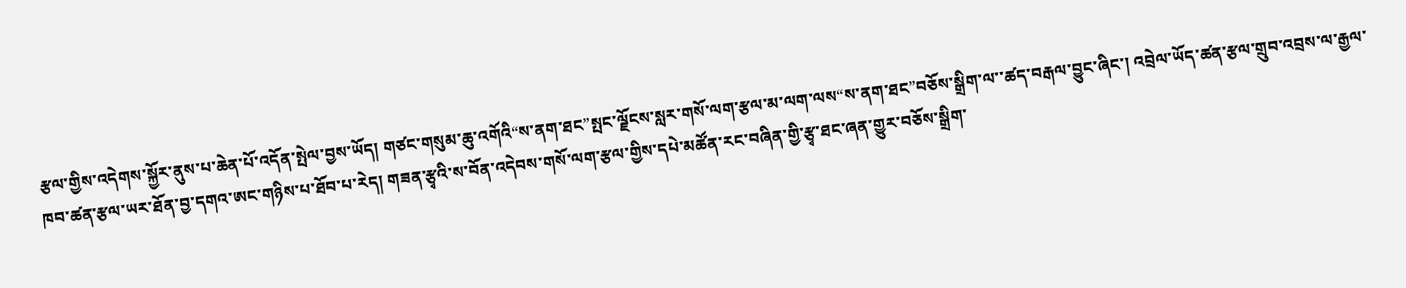རྩལ་གྱིས་འདེགས་སྐྱོར་ནུས་པ་ཆེན་པོ་འདོན་སྤེལ་བྱས་ཡོད། གཙང་གསུམ་ཆུ་འགོའི“ས་ནག་ཐང”སྤང་ལྗོངས་སླར་གསོ་ལག་རྩལ་མ་ལག་ལས“ས་ནག་ཐང”བཅོས་སྒྲིག་ལ་་ཚད་བརྒལ་བྱུང་ཞིང་། འབྲེལ་ཡོད་ཚན་རྩལ་གྲུབ་འབྲས་ལ་རྒྱལ་ཁབ་ཚན་རྩལ་ཡར་ཐོན་བྱ་དགའ་ཨང་གཉིས་པ་ཐོབ་པ་རེད། གཟན་རྩྭའི་ས་བོན་འདེབས་གསོ་ལག་རྩལ་གྱིས་དཔེ་མཚོན་རང་བཞིན་གྱི་རྩྭ་ཐང་ཞན་གྱུར་བཅོས་སྒྲིག་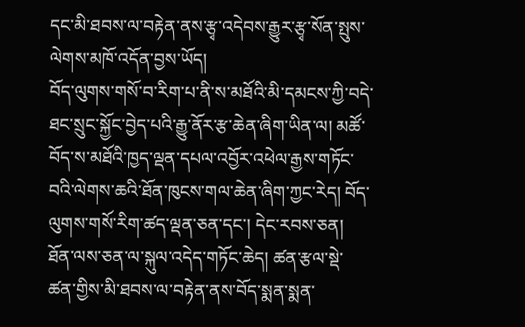དང་མི་ཐབས་ལ་བརྟེན་ནས་རྩྭ་འདེབས་རྒྱུར་རྩྭ་སོན་སྤུས་ལེགས་མཁོ་འདོན་བྱས་ཡོད།
བོད་ལུགས་གསོ་བ་རིག་པ་ནི་ས་མཐོའི་མི་དམངས་ཀྱི་བདེ་ཐང་སྲུང་སྐྱོང་བྱེད་པའི་རྒྱུ་ནོར་རྩ་ཆེན་ཞིག་ཡིན་ལ། མཚོ་བོད་ས་མཐོའི་ཁྱད་ལྡན་དཔལ་འབྱོར་འཕེལ་རྒྱས་གཏོང་བའི་ལེགས་ཆའི་ཐོན་ཁུངས་གལ་ཆེན་ཞིག་ཀྱང་རེད། བོད་ལུགས་གསོ་རིག་ཚད་ལྡན་ཅན་དང་། དེང་རབས་ཅན། ཐོན་ལས་ཅན་ལ་སྐུལ་འདེད་གཏོང་ཆེད། ཚན་རྩལ་སྡེ་ཚན་གྱིས་མི་ཐབས་ལ་བརྟེན་ནས་བོད་སྨན་སྨན་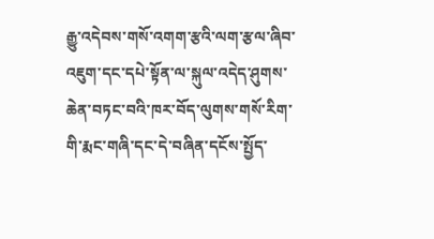རྒྱུ་འདེབས་གསོ་འགག་རྩའི་ལག་རྩལ་ཞིབ་འཇུག་དང་དཔེ་སྟོན་ལ་སྐུལ་འདེད་ཤུགས་ཆེན་བཏང་བའི་ཁར་བོད་ལུགས་གསོ་རིག་གི་རྨང་གཞི་དང་དེ་བཞིན་དངོས་སྤྱོད་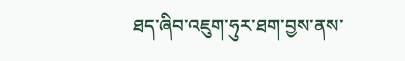ཐད་ཞིབ་འཇུག་ཧུར་ཐག་བྱས་ནས་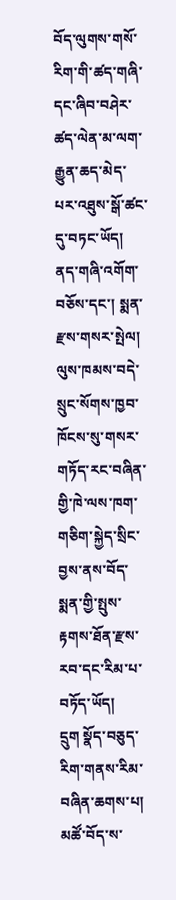བོད་ལུགས་གསོ་རིག་གི་ཚད་གཞི་དང་ཞིབ་བཤེར་ཚད་ལེན་མ་ལག་རྒྱུན་ཆད་མེད་པར་འཐུས་སྒོ་ཚང་དུ་བཏང་ཡོད། ནད་གཞི་འགོག་བཅོས་དང་། སྨན་རྫས་གསར་སྤེལ། ལུས་ཁམས་བདེ་སྲུང་སོགས་ཁྱབ་ཁོངས་སུ་གསར་གཏོད་རང་བཞིན་གྱི་ཁེ་ལས་ཁག་གཅིག་སྐྱེད་སྲིང་བྱས་ནས་བོད་སྨན་གྱི་སྤུས་རྟགས་ཐོན་རྫས་རབ་དང་རིམ་པ་བཏོད་ཡོད།
དྲུག སྣོད་བཅུད་རིག་གནས་རིམ་བཞིན་ཆགས་པ།
མཚོ་བོད་ས་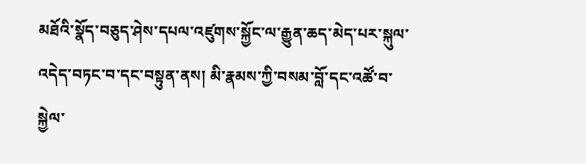མཐོའི་སྣོད་བཅུད་ཤེས་དཔལ་འཛུགས་སྐྱོང་ལ་རྒྱུན་ཆད་མེད་པར་སྐུལ་འདེད་བཏང་བ་དང་བསྟུན་ནས། མི་རྣམས་ཀྱི་བསམ་བློ་དང་འཚོ་བ་སྐྱེལ་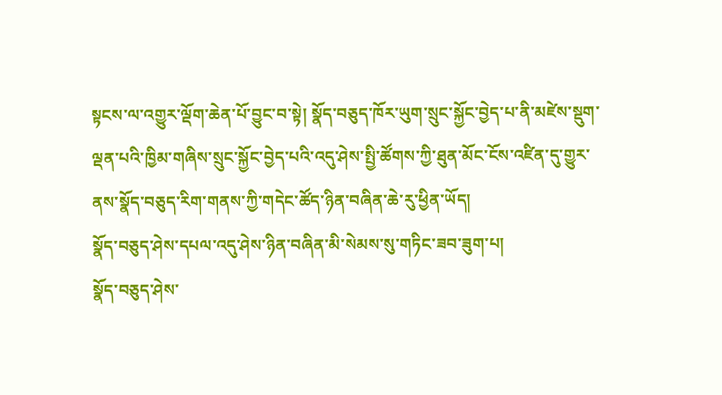སྟངས་ལ་འགྱུར་ལྡོག་ཆེན་པོ་བྱུང་བ་སྟེ། སྣོད་བཅུད་ཁོར་ཡུག་སྲུང་སྐྱོང་བྱེད་པ་ནི་མཛེས་སྡུག་ལྡན་པའི་ཁྱིམ་གཞིས་སྲུང་སྐྱོང་བྱེད་པའི་འདུ་ཤེས་སྤྱི་ཚོགས་ཀྱི་ཐུན་མོང་ངོས་འཛིན་དུ་གྱུར་ནས་སྣོད་བཅུད་རིག་གནས་ཀྱི་གདེང་ཚོད་ཉིན་བཞིན་ཆེ་རུ་ཕྱིན་ཡོད།
སྣོད་བཅུད་ཤེས་དཔལ་འདུ་ཤེས་ཉིན་བཞིན་མི་སེམས་སུ་གཏིང་ཟབ་ཟུག་པ།
སྣོད་བཅུད་ཤེས་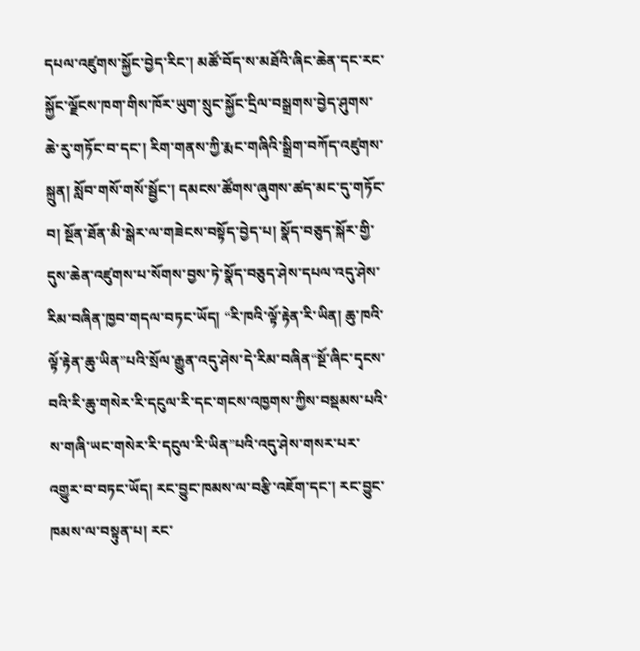དཔལ་འཛུགས་སྐྱོང་བྱེད་རིང་། མཚོ་བོད་ས་མཐོའི་ཞིང་ཆེན་དང་རང་སྐྱོང་ལྗོངས་ཁག་གིས་ཁོར་ཡུག་སྲུང་སྐྱོང་དྲིལ་བསྒྲགས་བྱེད་ཤུགས་ཆེ་རུ་གཏོང་བ་དང་། རིག་གནས་ཀྱི་རྨང་གཞིའི་སྒྲིག་བཀོད་འཛུགས་སྐྲུན། སློབ་གསོ་གསོ་སྦྱོང་། དམངས་ཚོགས་ཞུགས་ཚད་མང་དུ་གཏོང་བ། སྔོན་ཐོན་མི་སྒེར་ལ་གཟེངས་བསྟོད་བྱེད་པ། སྣོད་བཅུད་སྐོར་གྱི་དུས་ཆེན་འཛུགས་པ་སོགས་བྱས་ཏེ་སྣོད་བཅུད་ཤེས་དཔལ་འདུ་ཤེས་རིམ་བཞིན་ཁྱབ་གདལ་བཏང་ཡོད། “རི་ཁའི་ལྟོ་རྟེན་རི་ཡིན། ཆུ་ཁའི་ལྟོ་རྟེན་ཆུ་ཡིན”པའི་སྲོལ་རྒྱུན་འདུ་ཤེས་དེ་རིམ་བཞིན“སྔོ་ཞིང་དྭངས་བའི་རི་ཆུ་གསེར་རི་དངུལ་རི་དང་གངས་འཁྱགས་ཀྱིས་བསྡམས་པའི་ས་གཞི་ཡང་གསེར་རི་དངུལ་རི་ཡིན”པའི་འདུ་ཤེས་གསར་པར་འགྱུར་བ་བཏང་ཡོད། རང་བྱུང་ཁམས་ལ་བརྩི་འཇོག་དང་། རང་བྱུང་ཁམས་ལ་བསྟུན་པ། རང་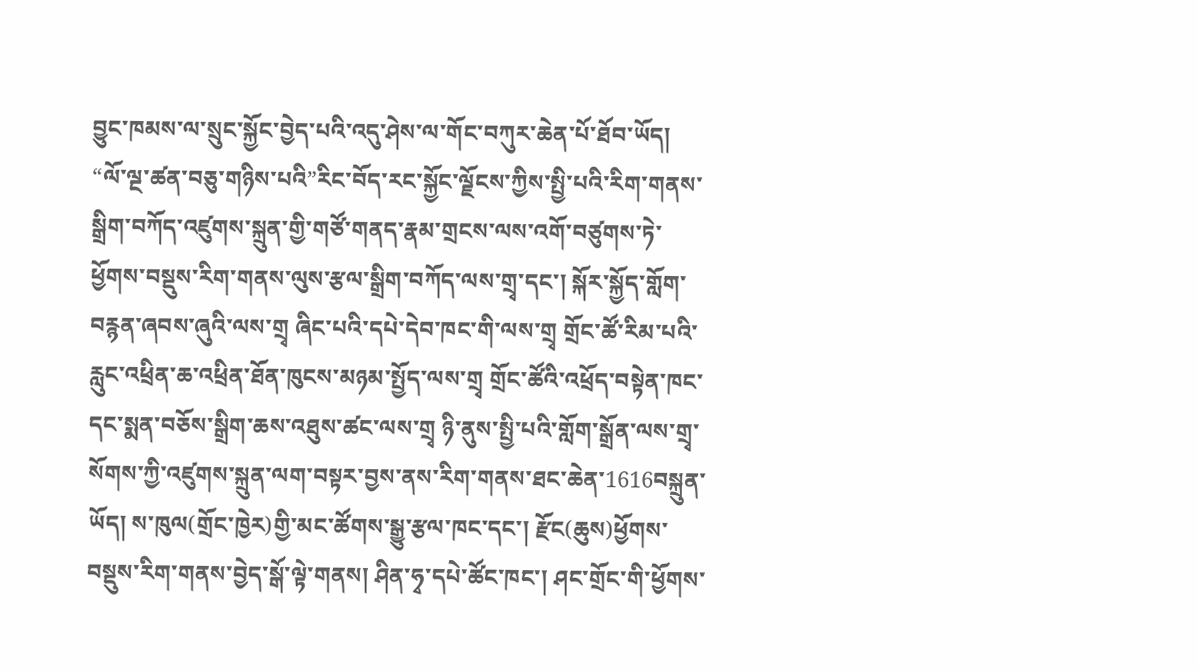བྱུང་ཁམས་ལ་སྲུང་སྐྱོང་བྱེད་པའི་འདུ་ཤེས་ལ་གོང་བཀུར་ཆེན་པོ་ཐོབ་ཡོད།
“ལོ་ལྔ་ཚན་བཅུ་གཉིས་པའི”རིང་བོད་རང་སྐྱོང་ལྗོངས་ཀྱིས་སྤྱི་པའི་རིག་གནས་སྒྲིག་བཀོད་འཛུགས་སྐྲུན་གྱི་གཙོ་གནད་རྣམ་གྲངས་ལས་འགོ་བཙུགས་ཏེ་ཕྱོགས་བསྡུས་རིག་གནས་ལུས་རྩལ་སྒྲིག་བཀོད་ལས་གྲྭ་དང་། སྐོར་སྐྱོད་གློག་བརྙན་ཞབས་ཞུའི་ལས་གྲྭ ཞིང་པའི་དཔེ་དེབ་ཁང་གི་ལས་གྲྭ གྲོང་ཚོ་རིམ་པའི་རླུང་འཕྲིན་ཆ་འཕྲིན་ཐོན་ཁུངས་མཉམ་སྤྱོད་ལས་གྲྭ གྲོང་ཚོའི་འཕྲོད་བསྟེན་ཁང་དང་སྨན་བཅོས་སྒྲིག་ཆས་འཐུས་ཚང་ལས་གྲྭ ཉི་ནུས་སྤྱི་པའི་གློག་སྒྲོན་ལས་གྲྭ་སོགས་ཀྱི་འཛུགས་སྐྲུན་ལག་བསྟར་བྱས་ནས་རིག་གནས་ཐང་ཆེན་1616བསྐྲུན་ཡོད། ས་ཁུལ(གྲོང་ཁྱེར)གྱི་མང་ཚོགས་སྒྱུ་རྩལ་ཁང་དང་། རྫོང(ཆུས)ཕྱོགས་བསྡུས་རིག་གནས་བྱེད་སྒོ་ལྟེ་གནས། ཤིན་ཧྭ་དཔེ་ཚོང་ཁང་། ཤང་གྲོང་གི་ཕྱོགས་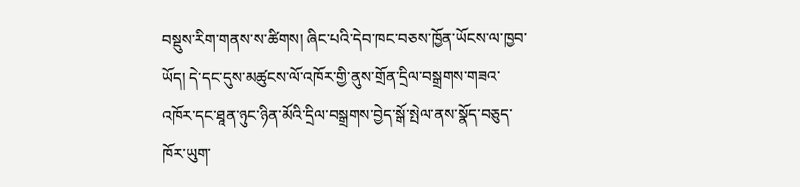བསྡུས་རིག་གནས་ས་ཚིགས། ཞིང་པའི་དེབ་ཁང་བཅས་ཁྱོན་ཡོངས་ལ་ཁྱབ་ཡོད། དེ་དང་དུས་མཚུངས་ལོ་འཁོར་གྱི་ནུས་གྲོན་དྲིལ་བསྒྲགས་གཟའ་འཁོར་དང་ཐཱན་ཉུང་ཉིན་མོའི་དྲིལ་བསྒྲགས་བྱེད་སྒོ་སྤེལ་ནས་སྣོད་བཅུད་ཁོར་ཡུག་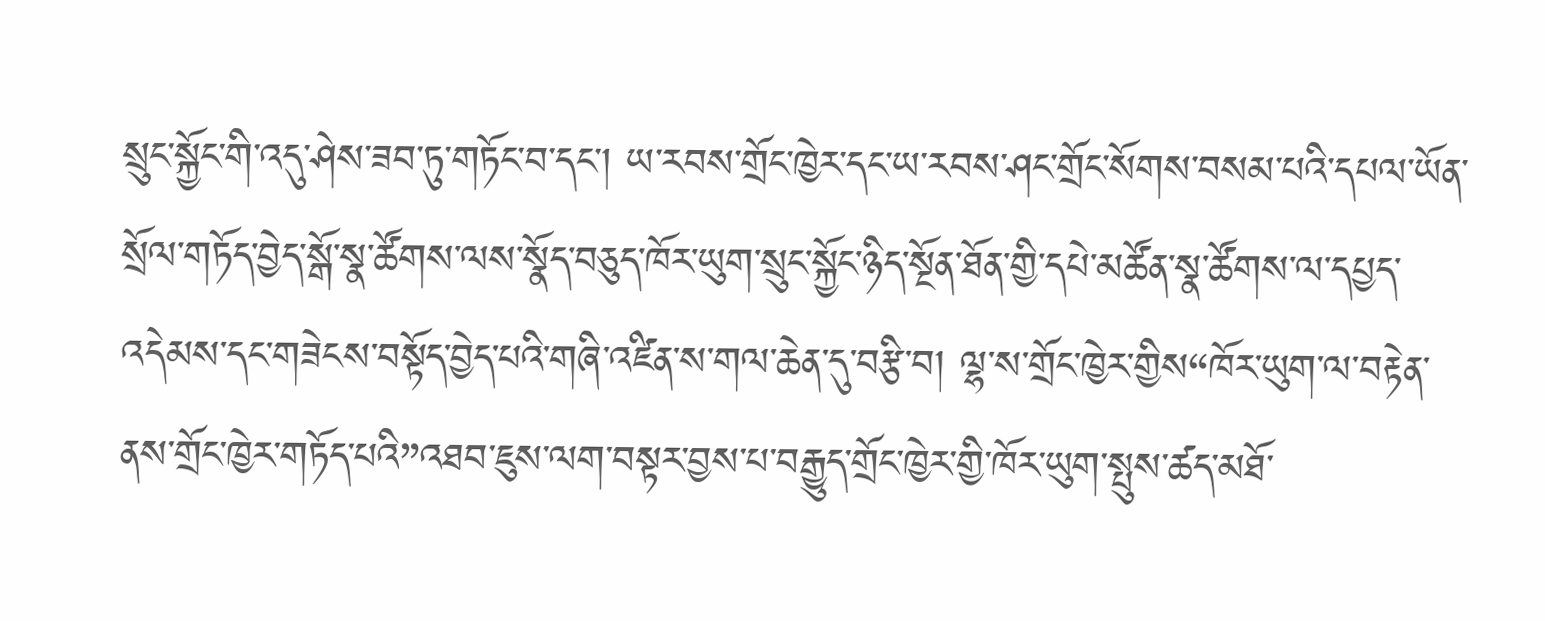སྲུང་སྐྱོང་གི་འདུ་ཤེས་ཟབ་ཏུ་གཏོང་བ་དང་། ཡ་རབས་གྲོང་ཁྱེར་དང་ཡ་རབས་ཤང་གྲོང་སོགས་བསམ་པའི་དཔལ་ཡོན་སྲོལ་གཏོད་བྱེད་སྒོ་སྣ་ཚོགས་ལས་སྣོད་བཅུད་ཁོར་ཡུག་སྲུང་སྐྱོང་ཉིད་སྔོན་ཐོན་གྱི་དཔེ་མཚོན་སྣ་ཚོགས་ལ་དཔྱད་འདེམས་དང་གཟེངས་བསྟོད་བྱེད་པའི་གཞི་འཛིན་ས་གལ་ཆེན་དུ་བརྩི་བ། ལྷ་ས་གྲོང་ཁྱེར་གྱིས“ཁོར་ཡུག་ལ་བརྟེན་ནས་གྲོང་ཁྱེར་གཏོད་པའི”འཐབ་ཇུས་ལག་བསྟར་བྱས་པ་བརྒྱུད་གྲོང་ཁྱེར་གྱི་ཁོར་ཡུག་སྤུས་ཚད་མཐོ་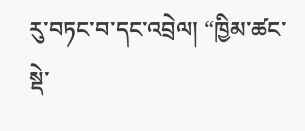རུ་བཏང་བ་དང་འབྲེལ། “ཁྱིམ་ཚང་སྡེ་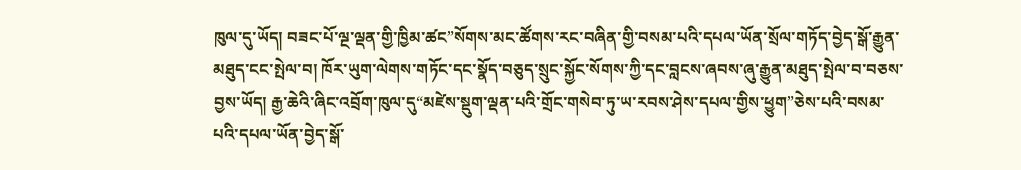ཁུལ་དུ་ཡོད། བཟང་པོ་ལྔ་ལྡན་གྱི་ཁྱིམ་ཚང”སོགས་མང་ཚོགས་རང་བཞིན་གྱི་བསམ་པའི་དཔལ་ཡོན་སྲོལ་གཏོད་བྱེད་སྒོ་རྒྱུན་མཐུད་ངང་སྤེལ་བ། ཁོར་ཡུག་ལེགས་གཏོང་དང་སྣོད་བཅུད་སྲུང་སྐྱོང་སོགས་ཀྱི་དང་བླངས་ཞབས་ཞུ་རྒྱུན་མཐུད་སྤེལ་བ་བཅས་བྱས་ཡོད། རྒྱ་ཆེའི་ཞིང་འབྲོག་ཁུལ་དུ“མཛེས་སྡུག་ལྡན་པའི་གྲོང་གསེབ་ཏུ་ཡ་རབས་ཤེས་དཔལ་གྱིས་ཕྱུག”ཅེས་པའི་བསམ་པའི་དཔལ་ཡོན་བྱེད་སྒོ་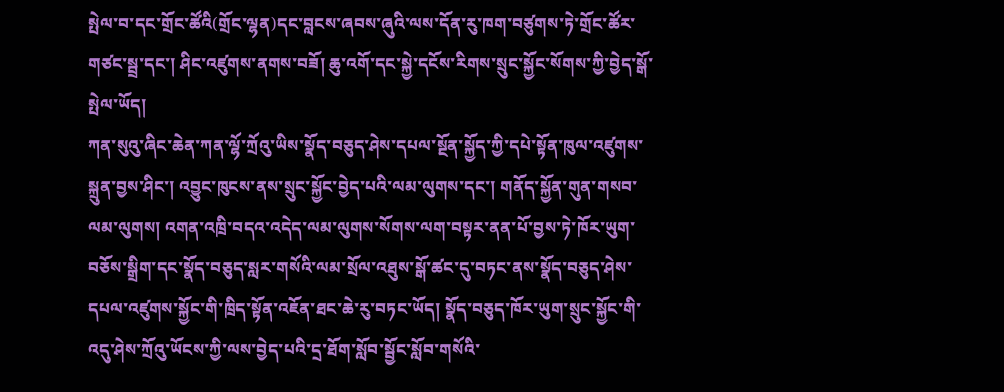སྤེལ་བ་དང་གྲོང་ཚོའི(གྲོང་ལྷན)དང་བླངས་ཞབས་ཞུའི་ལས་དོན་རུ་ཁག་བཙུགས་ཏེ་གྲོང་ཚོར་གཙང་སྦྲ་དང་། ཤིང་འཛུགས་ནགས་བཟོ། ཆུ་འགོ་དང་སྐྱེ་དངོས་རིགས་སྲུང་སྐྱོང་སོགས་ཀྱི་བྱེད་སྒོ་སྤེལ་ཡོད།
ཀན་སུའུ་ཞིང་ཆེན་ཀན་ལྷོ་ཀྲོའུ་ཡིས་སྣོད་བཅུད་ཤེས་དཔལ་སྔོན་སྐྱོད་ཀྱི་དཔེ་སྟོན་ཁུལ་འཛུགས་སྐྲུན་བྱས་ཤིང་། འབྱུང་ཁུངས་ནས་སྲུང་སྐྱོང་བྱེད་པའི་ལམ་ལུགས་དང་། གནོད་སྐྱོན་གུན་གསབ་ལམ་ལུགས། འགན་འཁྲི་བདའ་འདེད་ལམ་ལུགས་སོགས་ལག་བསྟར་ནན་པོ་བྱས་ཏེ་ཁོར་ཡུག་བཅོས་སྒྲིག་དང་སྣོད་བཅུད་སླར་གསོའི་ལམ་སྲོལ་འཐུས་སྒོ་ཚང་དུ་བཏང་ནས་སྣོད་བཅུད་ཤེས་དཔལ་འཛུགས་སྐྱོང་གི་ཁྲིད་སྟོན་འཇོན་ཐང་ཆེ་རུ་བཏང་ཡོད། སྣོད་བཅུད་ཁོར་ཡུག་སྲུང་སྐྱོང་གི་འདུ་ཤེས་ཀྲོའུ་ཡོངས་ཀྱི་ལས་བྱེད་པའི་དྲ་ཐོག་སློབ་སྦྱོང་སློབ་གསོའི་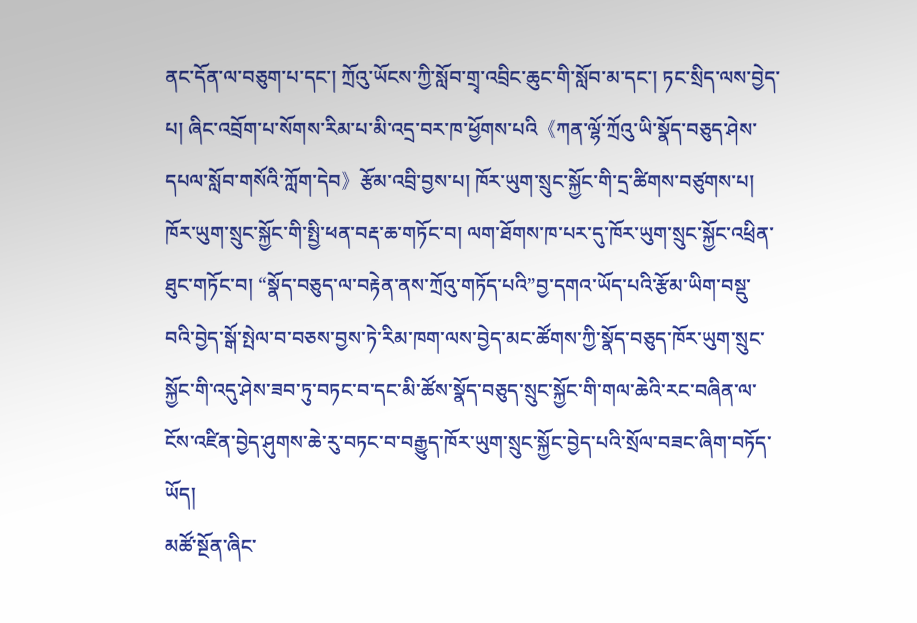ནང་དོན་ལ་བཅུག་པ་དང་། ཀྲོའུ་ཡོངས་ཀྱི་སློབ་གྲྭ་འབྲིང་ཆུང་གི་སློབ་མ་དང་། ཏང་སྲིད་ལས་བྱེད་པ། ཞིང་འབྲོག་པ་སོགས་རིམ་པ་མི་འདྲ་བར་ཁ་ཕྱོགས་པའི《ཀན་ལྷོ་ཀྲོའུ་ཡི་སྣོད་བཅུད་ཤེས་དཔལ་སློབ་གསོའི་ཀློག་དེབ》རྩོམ་འབྲི་བྱས་པ། ཁོར་ཡུག་སྲུང་སྐྱོང་གི་དྲ་ཚིགས་བཙུགས་པ། ཁོར་ཡུག་སྲུང་སྐྱོང་གི་སྤྱི་ཕན་བརྡ་ཆ་གཏོང་བ། ལག་ཐོགས་ཁ་པར་དུ་ཁོར་ཡུག་སྲུང་སྐྱོང་འཕྲིན་ཐུང་གཏོང་བ། “སྣོད་བཅུད་ལ་བརྟེན་ནས་ཀྲོའུ་གཏོད་པའི”བྱ་དགའ་ཡོད་པའི་རྩོམ་ཡིག་བསྡུ་བའི་བྱེད་སྒོ་སྤེལ་བ་བཅས་བྱས་ཏེ་རིམ་ཁག་ལས་བྱེད་མང་ཚོགས་ཀྱི་སྣོད་བཅུད་ཁོར་ཡུག་སྲུང་སྐྱོང་གི་འདུ་ཤེས་ཟབ་ཏུ་བཏང་བ་དང་མི་ཚོས་སྣོད་བཅུད་སྲུང་སྐྱོང་གི་གལ་ཆེའི་རང་བཞིན་ལ་ངོས་འཛིན་བྱེད་ཤུགས་ཆེ་རུ་བཏང་བ་བརྒྱུད་ཁོར་ཡུག་སྲུང་སྐྱོང་བྱེད་པའི་སྲོལ་བཟང་ཞིག་བཏོད་ཡོད།
མཚོ་སྔོན་ཞིང་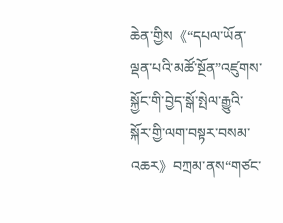ཆེན་གྱིས《“དཔལ་ཡོན་ལྡན་པའི་མཚོ་སྔོན”འཛུགས་སྐྱོང་གི་བྱེད་སྒོ་སྤེལ་རྒྱུའི་སྐོར་གྱི་ལག་བསྟར་བསམ་འཆར》བཀྲམ་ནས“གཙང་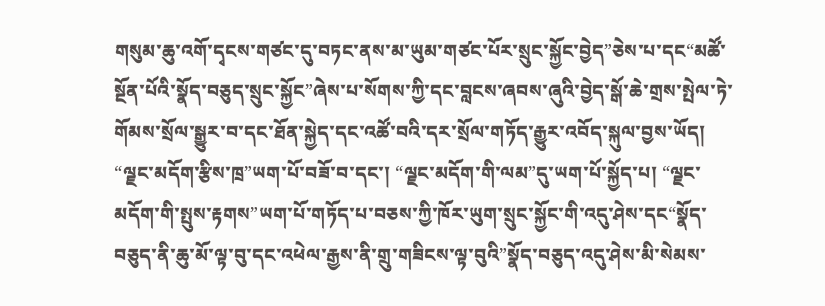གསུམ་ཆུ་འགོ་དྭངས་གཙང་དུ་བཏང་ནས་མ་ཡུམ་གཙང་པོར་སྲུང་སྐྱོང་བྱེད”ཅེས་པ་དང“མཚོ་སྔོན་པོའི་སྣོད་བཅུད་སྲུང་སྐྱོང”ཞེས་པ་སོགས་ཀྱི་དང་བླངས་ཞབས་ཞུའི་བྱེད་སྒོ་ཆེ་གྲས་སྤེལ་ཏེ་གོམས་སྲོལ་སྒྱུར་བ་དང་ཐོན་སྐྱེད་དང་འཚོ་བའི་དར་སྲོལ་གཏོད་རྒྱུར་འབོད་སྐུལ་བྱས་ཡོད། “ལྗང་མདོག་རྩིས་ཁྲ”ཡག་པོ་བཟོ་བ་དང་། “ལྗང་མདོག་གི་ལམ”དུ་ཡག་པོ་སྐྱོད་པ། “ལྗང་མདོག་གི་སྤུས་རྟགས”ཡག་པོ་གཏོད་པ་བཅས་ཀྱི་ཁོར་ཡུག་སྲུང་སྐྱོང་གི་འདུ་ཤེས་དང“སྣོད་བཅུད་ནི་ཆུ་མོ་ལྟ་བུ་དང་འཕེལ་རྒྱས་ནི་གྲུ་གཟིངས་ལྟ་བུའི”སྣོད་བཅུད་འདུ་ཤེས་མི་སེམས་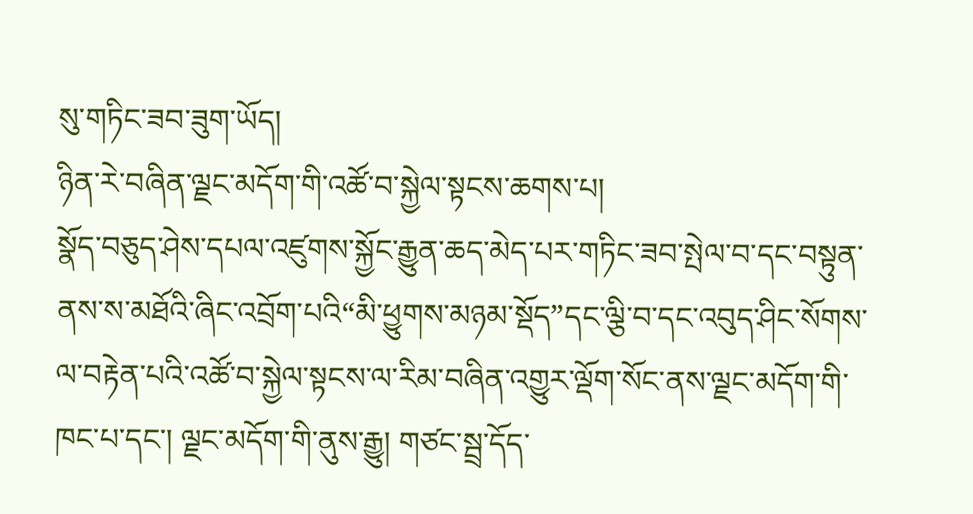སུ་གཏིང་ཟབ་ཟུག་ཡོད།
ཉིན་རེ་བཞིན་ལྗང་མདོག་གི་འཚོ་བ་སྐྱེལ་སྟངས་ཆགས་པ།
སྣོད་བཅུད་ཤེས་དཔལ་འཛུགས་སྐྱོང་རྒྱུན་ཆད་མེད་པར་གཏིང་ཟབ་སྤེལ་བ་དང་བསྟུན་ནས་ས་མཐོའི་ཞིང་འབྲོག་པའི“མི་ཕྱུགས་མཉམ་སྡོད”དང་ལྕི་བ་དང་འབུད་ཤིང་སོགས་ལ་བརྟེན་པའི་འཚོ་བ་སྐྱེལ་སྟངས་ལ་རིམ་བཞིན་འགྱུར་ལྡོག་སོང་ནས་ལྗང་མདོག་གི་ཁང་པ་དང་། ལྗང་མདོག་གི་ནུས་རྒྱུ། གཙང་སྦྲ་དོད་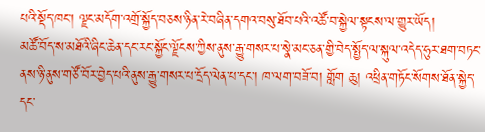པའི་སྡོད་ཁང་། ལྗང་མདོག་འགྲོ་སྐྱོད་བཅས་ཉིན་རེ་བཞིན་དགའ་བསུ་ཐོབ་པའི་འཚོ་བ་སྐྱེལ་སྟངས་ལ་གྱུར་ཡོད།
མཚོ་བོད་ས་མཐོའི་ཞིང་ཆེན་དང་རང་སྐྱོང་ལྗོངས་ཀྱིས་ནུས་རྒྱུ་གསར་པ་སྣེ་མང་ཅན་གྱི་བེད་སྤྱོད་ལ་སྐུལ་འདེད་ཧུར་ཐག་བཏང་ནས་ཉི་ནུས་གཙོ་བོར་བྱེད་པའི་ནུས་རྒྱུ་གསར་པ་དྲོད་ལེན་པ་དང་། ཁ་ལག་བཟོ་བ། གློག ཆུ། འཕྲིན་གཏོང་སོགས་ཐོན་སྐྱེད་དང་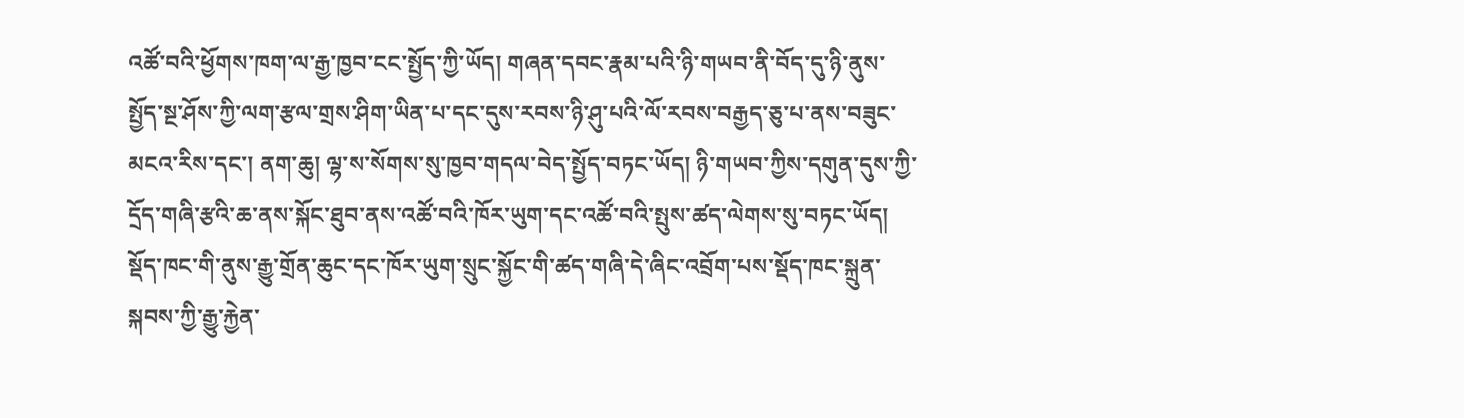འཚོ་བའི་ཕྱོགས་ཁག་ལ་རྒྱ་ཁྱབ་ངང་སྤྱོད་ཀྱི་ཡོད། གཞན་དབང་རྣམ་པའི་ཉི་གཡབ་ནི་བོད་དུ་ཉི་ནུས་སྤྱོད་སྔ་ཤོས་ཀྱི་ལག་རྩལ་གྲས་ཤིག་ཡིན་པ་དང་དུས་རབས་ཉི་ཤུ་པའི་ལོ་རབས་བརྒྱད་ཅུ་པ་ནས་བཟུང་མངའ་རིས་དང་། ནག་ཆུ། ལྷ་ས་སོགས་སུ་ཁྱབ་གདལ་བེད་སྤྱོད་བཏང་ཡོད། ཉི་གཡབ་ཀྱིས་དགུན་དུས་ཀྱི་དྲོད་གཞི་རྩའི་ཆ་ནས་སྐོང་ཐུབ་ནས་འཚོ་བའི་ཁོར་ཡུག་དང་འཚོ་བའི་སྤུས་ཚད་ལེགས་སུ་བཏང་ཡོད། སྡོད་ཁང་གི་ནུས་རྒྱུ་གྲོན་ཆུང་དང་ཁོར་ཡུག་སྲུང་སྐྱོང་གི་ཚད་གཞི་དེ་ཞིང་འབྲོག་པས་སྡོད་ཁང་སྐྲུན་སྐབས་ཀྱི་རྒྱུ་རྐྱེན་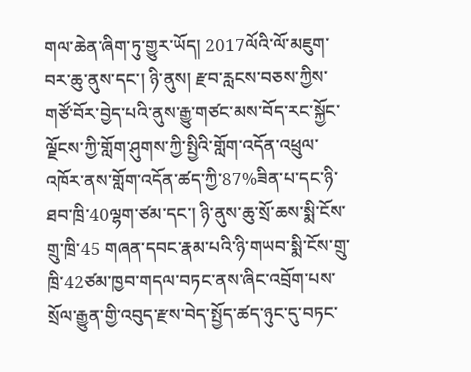གལ་ཆེན་ཞིག་ཏུ་གྱུར་ཡོད། 2017ལོའི་ལོ་མཇུག་བར་ཆུ་ནུས་དང་། ཉི་ནུས། རྫབ་རླངས་བཅས་ཀྱིས་གཙོ་བོར་བྱེད་པའི་ནུས་རྒྱུ་གཙང་མས་བོད་རང་སྐྱོང་ལྗོངས་ཀྱི་གློག་ཤུགས་ཀྱི་སྤྱིའི་གློག་འདོན་འཕྲུལ་འཁོར་ནས་གློག་འདོན་ཚད་ཀྱི་87%ཟིན་པ་དང་ཉི་ཐབ་ཁྲི་40ལྷག་ཙམ་དང་། ཉི་ནུས་ཆུ་སྲོ་ཆས་སྨི་ངོས་གྲུ་ཁྲི་45 གཞན་དབང་རྣམ་པའི་ཉི་གཡབ་སྨི་ངོས་གྲུ་ཁྲི་42ཙམ་ཁྱབ་གདལ་བཏང་ནས་ཞིང་འབྲོག་པས་སྲོལ་རྒྱུན་གྱི་འབུད་རྫས་བེད་སྤྱོད་ཚད་ཉུང་དུ་བཏང་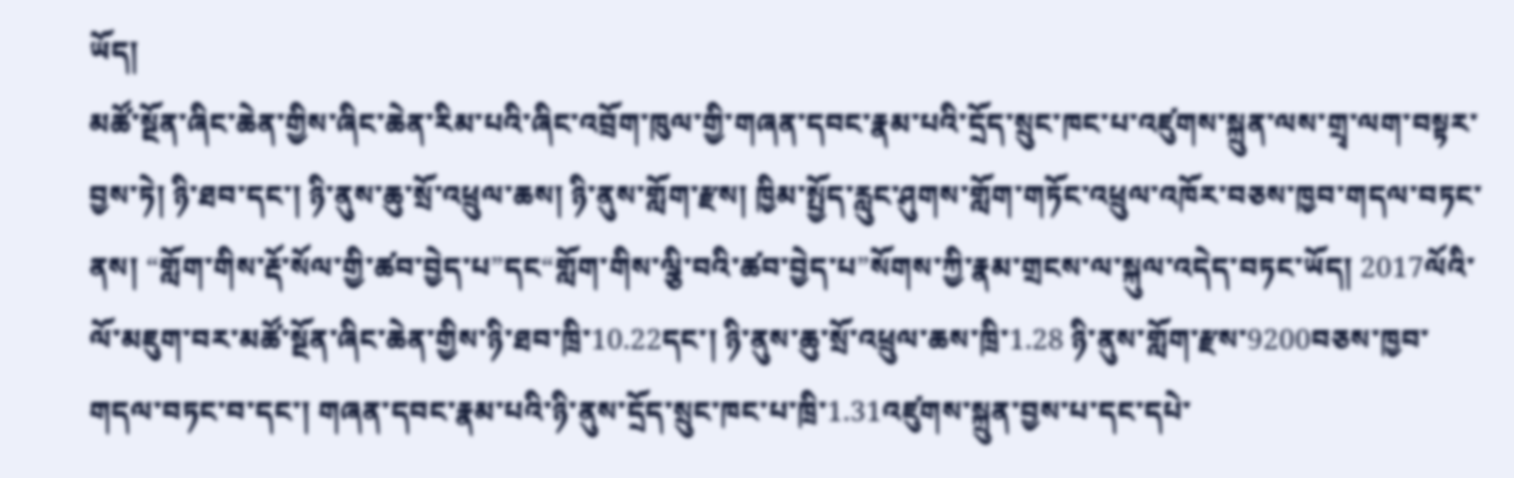ཡོད།
མཚོ་སྔོན་ཞིང་ཆེན་གྱིས་ཞིང་ཆེན་རིམ་པའི་ཞིང་འབྲོག་ཁུལ་གྱི་གཞན་དབང་རྣམ་པའི་དྲོད་སྲུང་ཁང་པ་འཛུགས་སྐྲུན་ལས་གྲྭ་ལག་བསྟར་བྱས་ཏེ། ཉི་ཐབ་དང་། ཉི་ནུས་ཆུ་སྲོ་འཕྲུལ་ཆས། ཉི་ནུས་གློག་རྫས། ཁྱིམ་སྤྱོད་རླུང་ཤུགས་གློག་གཏོང་འཕྲུལ་འཁོར་བཅས་ཁྱབ་གདལ་བཏང་ནས། “གློག་གིས་རྡོ་སོལ་གྱི་ཚབ་བྱེད་པ”དང“གློག་གིས་ལྕི་བའི་ཚབ་བྱེད་པ”སོགས་ཀྱི་རྣམ་གྲངས་ལ་སྐུལ་འདེད་བཏང་ཡོད། 2017ལོའི་ལོ་མཇུག་བར་མཚོ་སྔོན་ཞིང་ཆེན་གྱིས་ཉི་ཐབ་ཁྲི་10.22དང་། ཉི་ནུས་ཆུ་སྲོ་འཕྲུལ་ཆས་ཁྲི་1.28 ཉི་ནུས་གློག་རྫས་9200བཅས་ཁྱབ་གདལ་བཏང་བ་དང་། གཞན་དབང་རྣམ་པའི་ཉི་ནུས་དྲོད་སྲུང་ཁང་པ་ཁྲི་1.31འཛུགས་སྐྲུན་བྱས་པ་དང་དཔེ་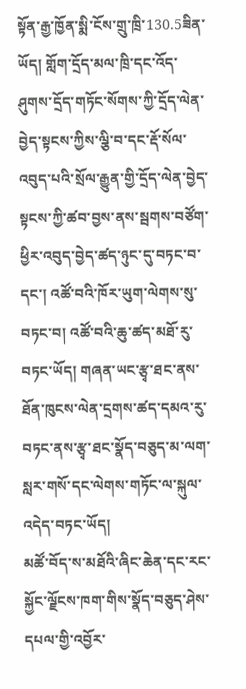སྟོན་རྒྱ་ཁྱོན་སྨི་ངོས་གྲུ་ཁྲི་130.5ཟིན་ཡོད། གློག་དྲོད་མལ་ཁྲི་དང་འོད་ཤུགས་དྲོད་གཏོང་སོགས་ཀྱི་དྲོད་ལེན་བྱེད་སྟངས་ཀྱིས་ལྕི་བ་དང་རྡོ་སོལ་འབུད་པའི་སྲོལ་རྒྱུན་གྱི་དྲོད་ལེན་བྱེད་སྟངས་ཀྱི་ཚབ་བྱས་ནས་སྦགས་བཙོག་ཕྱིར་འབུད་བྱེད་ཚད་ཉུང་དུ་བཏང་བ་དང་། འཚོ་བའི་ཁོར་ཡུག་ལེགས་སུ་བཏང་བ། འཚོ་བའི་ཆུ་ཚད་མཐོ་རུ་བཏང་ཡོད། གཞན་ཡང་རྩྭ་ཐང་ནས་ཐོན་ཁུངས་ལེན་དྲགས་ཚད་དམའ་རུ་བཏང་ནས་རྩྭ་ཐང་སྣོད་བཅུད་མ་ལག་སླར་གསོ་དང་ལེགས་གཏོང་ལ་སྐུལ་འདེད་བཏང་ཡོད།
མཚོ་བོད་ས་མཐོའི་ཞིང་ཆེན་དང་རང་སྐྱོང་ལྗོངས་ཁག་གིས་སྣོད་བཅུད་ཤེས་དཔལ་གྱི་འབྱོར་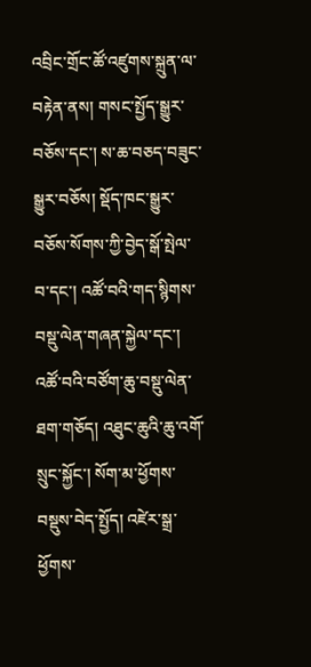འབྲིང་གྲོང་ཚོ་འཛུགས་སྐྲུན་ལ་བརྟེན་ནས། གསང་སྤྱོད་སྒྱུར་བཅོས་དང་། ས་ཆ་བཅད་བཟུང་སྒྱུར་བཅོས། སྡོད་ཁང་སྒྱུར་བཅོས་སོགས་ཀྱི་བྱེད་སྒོ་སྤེལ་བ་དང་། འཚོ་བའི་གད་སྙིགས་བསྡུ་ལེན་གཞན་སྐྱེལ་དང་། འཚོ་བའི་བཙོག་ཆུ་བསྡུ་ལེན་ཐག་གཅོད། འཐུང་ཆུའི་ཆུ་འགོ་སྲུང་སྐྱོང་། སོག་མ་ཕྱོགས་བསྡུས་བེད་སྤྱོད། འཛེར་སྒྲ་ཕྱོགས་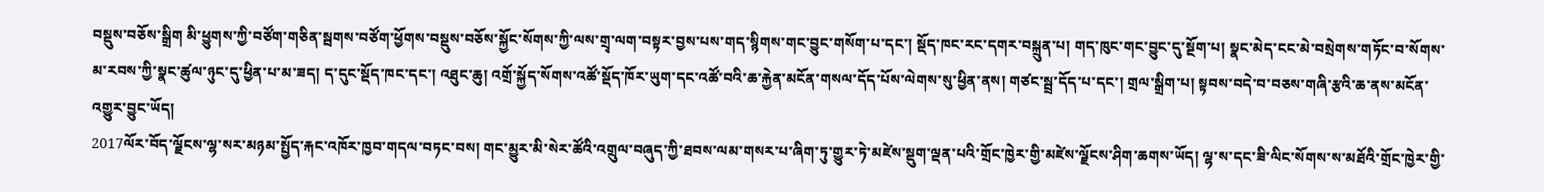བསྡུས་བཅོས་སྒྲིག མི་ཕྱུགས་ཀྱི་བཙོག་གཅིན་སྦགས་བཙོག་ཕྱོགས་བསྡུས་བཅོས་སྐྱོང་སོགས་ཀྱི་ལས་གྲྭ་ལག་བསྟར་བྱས་པས་གད་སྙིགས་གང་བྱུང་གསོག་པ་དང་། སྡོད་ཁང་རང་དགར་བསྐྲུན་པ། གད་ཁུང་གང་བྱུང་དུ་སྔོག་པ། སྣང་མེད་ངང་མེ་བསྲེགས་གཏོང་བ་སོགས་མ་རབས་ཀྱི་སྣང་ཚུལ་ཉུང་དུ་ཕྱིན་པ་མ་ཟད། ད་དུང་སྡོད་ཁང་དང་། འཐུང་ཆུ། འགྲོ་སྐྱོད་སོགས་འཚོ་སྡོད་ཁོར་ཡུག་དང་འཚོ་བའི་ཆ་རྐྱེན་མངོན་གསལ་དོད་པོས་ལེགས་སུ་ཕྱིན་ནས། གཙང་སྦྲ་དོད་པ་དང་། གྲལ་སྒྲིག་པ། སྟབས་བདེ་བ་བཅས་གཞི་རྩའི་ཆ་ནས་མངོན་འགྱུར་བྱུང་ཡོད།
2017ལོར་བོད་ལྗོངས་ལྷ་སར་མཉམ་སྤྱོད་རྐང་འཁོར་ཁྱབ་གདལ་བཏང་བས། གང་མྱུར་མི་སེར་ཚོའི་འགྲུལ་བཞུད་ཀྱི་ཐབས་ལམ་གསར་པ་ཞིག་ཏུ་གྱུར་ཏེ་མཛེས་སྡུག་ལྡན་པའི་གྲོང་ཁྱེར་གྱི་མཛེས་ལྗོངས་ཤིག་ཆགས་ཡོད། ལྷ་ས་དང་ཟི་ལིང་སོགས་ས་མཐོའི་གྲོང་ཁྱེར་གྱི་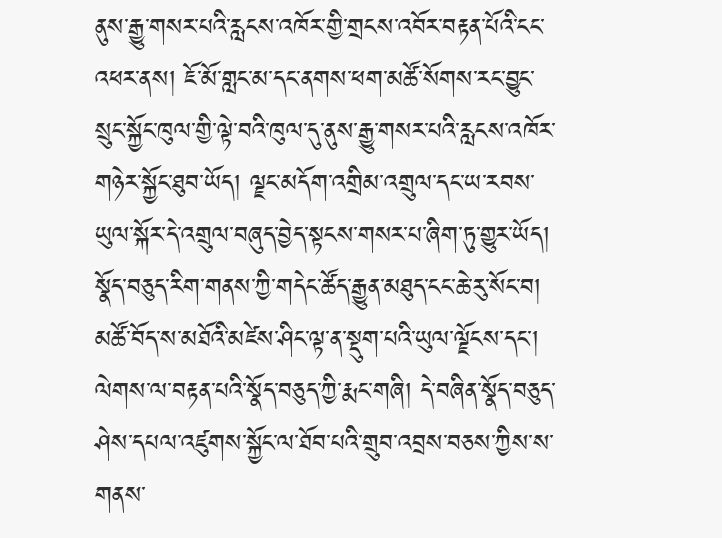ནུས་རྒྱུ་གསར་པའི་རླངས་འཁོར་གྱི་གྲངས་འབོར་བརྟན་པོའི་ངང་འཕར་ནས། ཇོ་མོ་གླང་མ་དང་ནགས་ཕག་མཚོ་སོགས་རང་བྱུང་སྲུང་སྐྱོང་ཁུལ་གྱི་ལྟེ་བའི་ཁུལ་དུ་ནུས་རྒྱུ་གསར་པའི་རླངས་འཁོར་གཉེར་སྐྱོང་ཐུབ་ཡོད། ལྗང་མདོག་འགྲིམ་འགྲུལ་དང་ཡ་རབས་ཡུལ་སྐོར་དེ་འགྲུལ་བཞུད་བྱེད་སྟངས་གསར་པ་ཞིག་ཏུ་གྱུར་ཡོད།
སྣོད་བཅུད་རིག་གནས་ཀྱི་གདེང་ཚོད་རྒྱུན་མཐུད་ངང་ཆེ་རུ་སོང་བ།
མཚོ་བོད་ས་མཐོའི་མཛེས་ཤིང་ལྟ་ན་སྡུག་པའི་ཡུལ་ལྗོངས་དང་། ལེགས་ལ་བརྟན་པའི་སྣོད་བཅུད་ཀྱི་རྨང་གཞི། དེ་བཞིན་སྣོད་བཅུད་ཤེས་དཔལ་འཛུགས་སྐྱོང་ལ་ཐོབ་པའི་གྲུབ་འབྲས་བཅས་ཀྱིས་ས་གནས་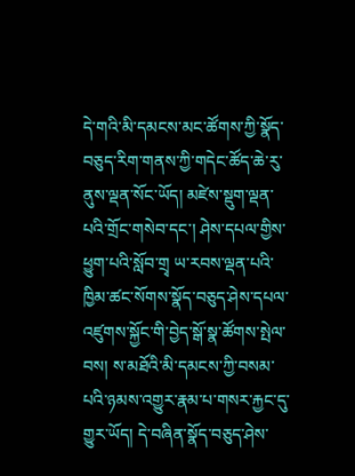དེ་གའི་མི་དམངས་མང་ཚོགས་ཀྱི་སྣོད་བཅུད་རིག་གནས་ཀྱི་གདེང་ཚོད་ཆེ་རུ་ནུས་ལྡན་སོང་ཡོད། མཛེས་སྡུག་ལྡན་པའི་གྲོང་གསེབ་དང་། ཤེས་དཔལ་གྱིས་ཕྱུག་པའི་སློབ་གྲྭ ཡ་རབས་ལྡན་པའི་ཁྱིམ་ཚང་སོགས་སྣོད་བཅུད་ཤེས་དཔལ་འཛུགས་སྐྱོང་གི་བྱེད་སྒོ་སྣ་ཚོགས་སྤེལ་བས། ས་མཐོའི་མི་དམངས་ཀྱི་བསམ་པའི་ཉམས་འགྱུར་རྣམ་པ་གསར་རྐྱང་དུ་གྱུར་ཡོད། དེ་བཞིན་སྣོད་བཅུད་ཤེས་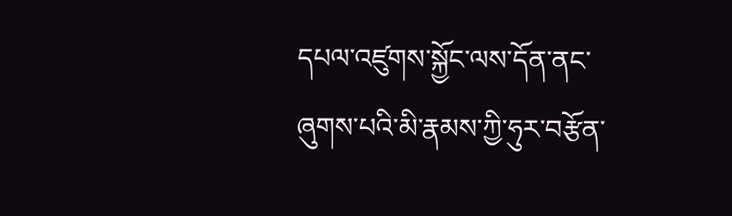དཔལ་འཛུགས་སྐྱོང་ལས་དོན་ནང་ཞུགས་པའི་མི་རྣམས་ཀྱི་ཧུར་བརྩོན་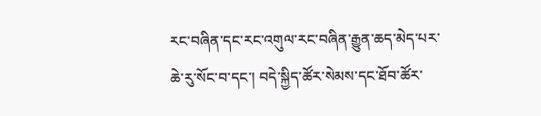རང་བཞིན་དང་རང་འགུལ་རང་བཞིན་རྒྱུན་ཆད་མེད་པར་ཆེ་རུ་སོང་བ་དང་། བདེ་སྐྱིད་ཚོར་སེམས་དང་ཐོབ་ཚོར་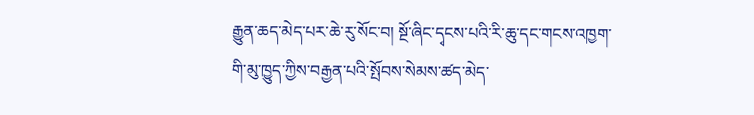རྒྱུན་ཆད་མེད་པར་ཆེ་རུ་སོང་བ། སྔོ་ཞིང་དྭངས་པའི་རི་ཆུ་དང་གངས་འཁྱག་གི་མུ་ཁྱུད་ཀྱིས་བརྒྱན་པའི་སྤོབས་སེམས་ཚད་མེད་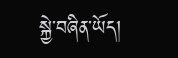སྐྱེ་བཞིན་ཡོད།